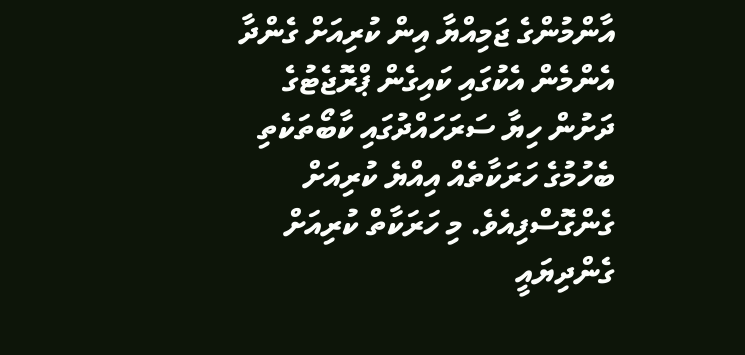އާންމުންގެ ޖަމިއްޔާ އިން ކުރިއަށް ގެންދާ އެންމެން އެކުގައި ކައިގެން ޕްރޮޖެޓުގެ ދަށުން ހިޔާ ސަރަހައްދުގައި ކާބޯތަކެތި ބެހުމުގެ ހަރަކާތެއް އިއްޔެ ކުރިއަށް ގެންގޮސްފިއެވެ. މި ހަރަކާތް ކުރިއަށް ގެންދިޔައީ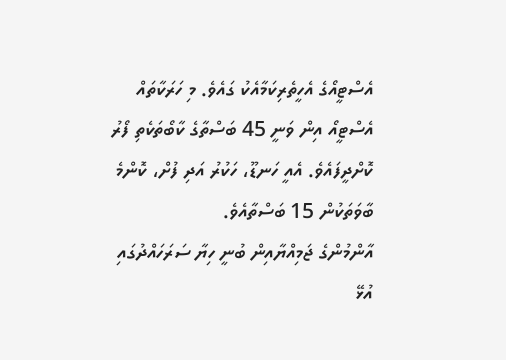އެސްޓީއޯގެ އެހީތެރިކަމާއެކު ގައެވެ. މި ހަރަކާތައް އެސްޓީއޯ އިން ވަނީ 45 ބަސްތާގެ ކާބޯތަކެތި ފޯރު ކޮށްދީފައެވެ. އެއީ ހަނޑޫ، ހަކުރު އަދި ފުށް، ކޮންމެ ބާވަތަކުން 15 ބަސްތާއެވެ.
އާންމުންގެ ޖަމިއްޔާއިން ބުނީ ހިޔާ ސަރަހައްދުގައި އުޅޭ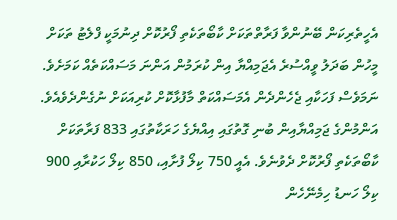އެހީތެރިކަން ބޭނުންވާ ފަރާތްތަކަށް ކާބޯތަކެތި ފޯރުކޮށް ދިނުމަކީ ފްލެޓު ތަކަށް މީހުން ބަދަލު ވީއްސުރެ އެޖަމިއްޔާ އިން ކުރަމުން އަންނަ މަސައްކަތެއް ކަމަށެވެ. ނަމަވެސް ފަހަކާއި ޖެހެންދެން އެމަސައްކަތް މާފުޅާކޮށް ކުރިއަކަށް ނުގެންދެވެއެވެ.
އަންމުންގެ ޖަމިއްޔާއިން ބުނި ގޮތުގައި އިއްޔެގެ ހަރަކާތުގައި 833 ފަރާތަކަށް ކާބޯތަކެތި ފޯރުކޮށް ދެވުނެވެ. އެއީ 750 ކިލޯ ފުށާއި، 850 ކިލޯ ހަކުރާއި 900 ކިލޯ ހަނޑު ހިމެނޭހެން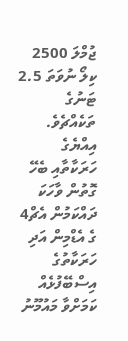ޖުމްލަ 2500 ކިލޯ ނުވަތަ 2.5 ޓަނުގެ ތަކެއްޗެވެ.
އިއްޔެގެ ހަރަކާތާއި ބެހޭ ގޮތުން ވާހަކަ ދައްކަމުން އެޗް4 ގެ އެޑްމިން އަދި ހަރަކާތުގެ އިސްބޭފުޅެއް ކަމަށްވާ މައުމޫނު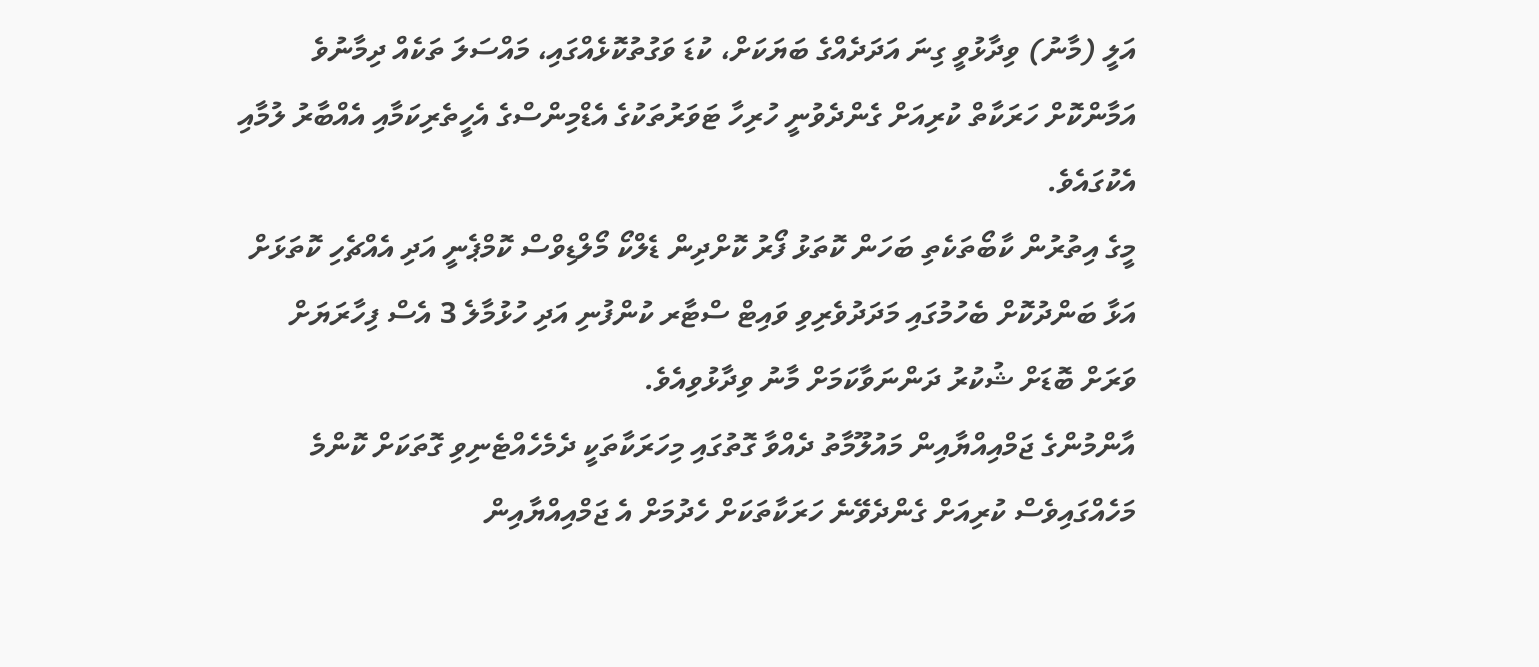އަލީ (މާނު) ވިދާޅުވީ ގިނަ އަދަދެއްގެ ބަޔަކަށް، ކުޑަ ވަގުތުކޮޅެއްގައި، މައްސަލަ ތަކެއް ދިމާނުވެ އަމާންކޮށް ހަރަކާތް ކުރިއަށް ގެންދެވުނީ ހުރިހާ ޓަވަރުތަކުގެ އެޑްމިންސްގެ އެހީތެރިކަމާއި އެއްބާރު ލުމާއި އެކުގައެވެ.
މީގެ އިތުރުން ކާބޯތަކެތި ބަހަން ކޮތަޅު ފޯރު ކޮށްދިން ޑެލްކޯ މޯލްޑިވްސް ކޮމްޕެނީ އަދި އެއްޗެހި ކޮތަޅަށް އަޅާ ބަންދުކޮށް ބެހުމުގައި މަދަދުވެރިވި ވައިޓް ސްޓާރ ކުންފުނި އަދި ހުޅުމާލެ 3 އެސް ފިހާރަޔަށް ވަރަށް ބޮޑަށް ޝުކުރު ދަންނަވާކަމަށް މާނު ވިދާޅުވިއެވެ.
އާންމުންގެ ޖަމްއިއްޔާއިން މައުލޫމާތު ދެއްވާ ގޮތުގައި މިހަރަކާތަކީ ދެމެހެއްޓެނިވި ގޮތަކަށް ކޮންމެ މަހެއްގައިވެސް ކުރިއަށް ގެންދެވޭނެ ހަރަކާތަކަށް ހެދުމަށް އެ ޖަމްއިއްޔާއިން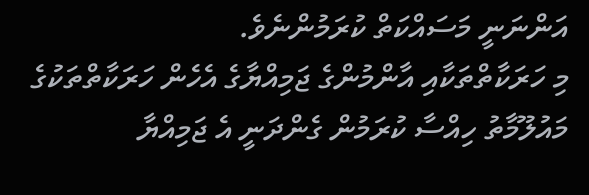އަންނަނީ މަސައްކަތް ކުރަމުންނެވެ.
މި ހަރަކާތްތަކާއި އާންމުންގެ ޖަމިއްޔާގެ އެހެން ހަރަކާތްތަކުގެ މައުލޫމާތު ހިއްސާ ކުރަމުން ގެންދަނީ އެ ޖަމިއްޔާ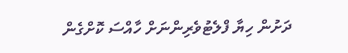ދަށުން ހިޔާ ފްލެޓުވެރިންނަށް ހާއްސަ ކޮށްގެން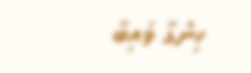ހިންގާ ވައިބާ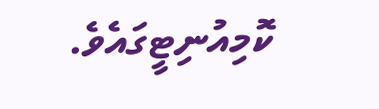ކޮމިއުނިޓީގައެވެ.